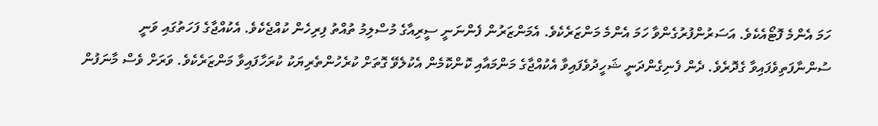ހަމަ އެންމެ ފޮޓޯއެކެވެ. އަސަރުންފުރުގެންވާ ހަމަ އެންމެ މަންޒަރެކެވެ. އެމަންޒަރުން ފެންނަނީ ސީރިއާގެ މުސްލިމު ތުއްތު ފިރިހެން ކުއްޖެކެވެ. އެކުއްޖާގެ ފަހަތުގައި ވަނީ ސުންނާފަތިވެފައިވާ ގެދޮރެވެ. ދެން ފެނިގެންދަނީ ޝަހީދުވެފައިވާ އެކުއްޖާގެ މަންމައާއި ކޮންކޮމެން އެކުލެވޭ ގޮތަށް ކުރެހުންތެރިޔަކު ކުރަހާފައިވާ މަންޒަރެކެވެ. ވަރަށް ވެސް މާނަފުން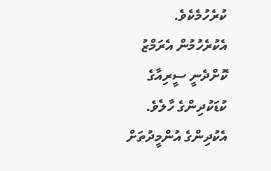ކުރެހުމެކެވެ.
އެކުރެހުމުން އެރަމްޒު ކޮށްދެނީ ސީރިއާގެ ކުޑަކުދިންގެ ހާލެވެ. އެކުދިންގެ އުންމީދުތަށް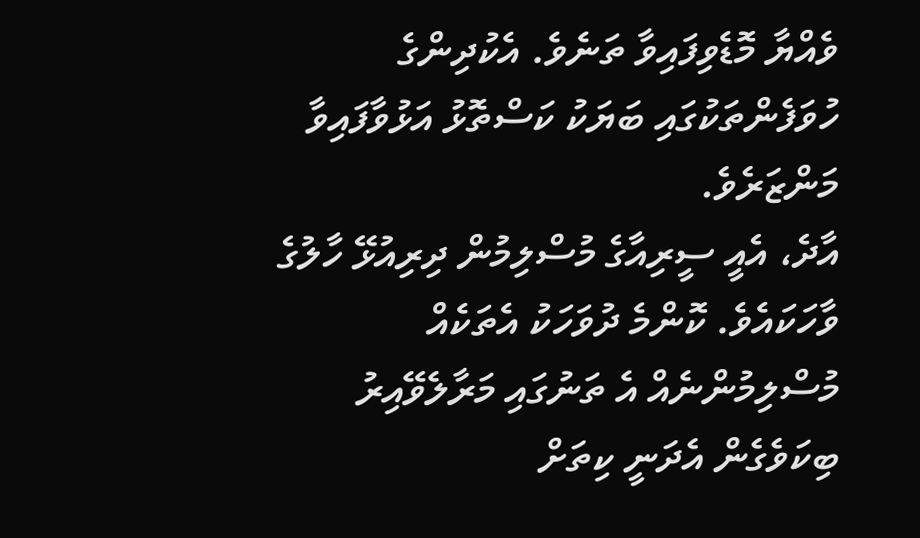ވެއްޔާ މޮޑެވިފައިވާ ތަނެވެ. އެކުދިންގެ ހުވަފެންތަކުގައި ބަޔަކު ކަސްތޮޅު އަޅުވާފައިވާ މަންޒަރެވެ.
އާދެ، އެއީ ސީރިއާގެ މުސްލިމުން ދިރިއުޅޭ ހާލުގެ ވާހަކައެވެ. ކޮންމެ ދުވަހަކު އެތަކެއް މުސްލިމުންނެއް އެ ތަނުގައި މަރާލެވޭއިރު ބިކަވެގެން އެދަނީ ކިތަށް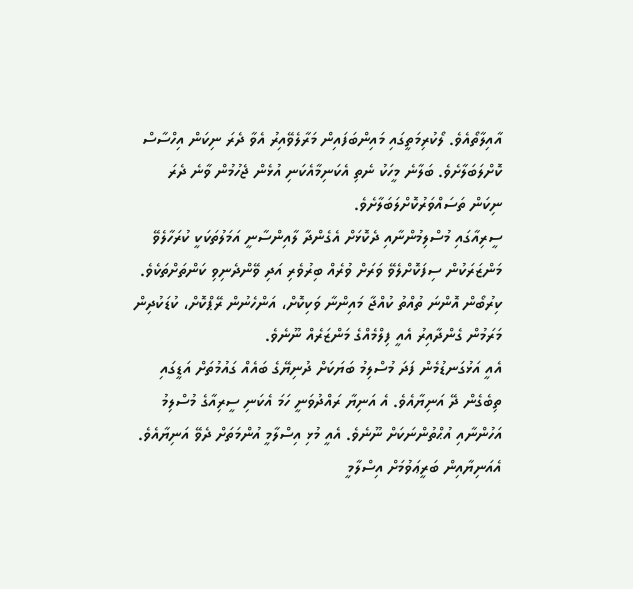އާއިލާތޯއެވެ. ލޯކުރިމަތީގައި މައިންބަފައިން މަރާލެވޭއިރު އެވާ ދެރަ ނިކަން އިހްސާސް ކޮށްލަބަލާށެވެ. ބަލާނެ މީހަކު ނެތި އެކަނިމާއެކަނި އުޅެން ޖެހުމުން ވާނެ ދެރަ ނިކަން ތަސައްވަރުކޮށްލަބަލާށެވެ.
ސީރިއާގައި މުސްލިމުންނާއި ދެކޮޅަށް އެގެންދާ ލާއިންސާނީ އަމަލުތަކަކީ ކުރަހާލެވޭ މަންޒަރަކުން ސިފަކޮށްލެވޭ ވަރަށް ވުރެއް ބިރުވެރި އަދި ވޭންދެނިވި ކަންތަށްތަކެވެ. ކިރުބޯން އޮންނަ ތުއްތު ކުއްޖާ މައިންނާ ވަކިކޮށް، އަންހެނުން ރޭޕްކޮށް، ކުޑަކުދިން މަރަމުން ގެންދާއިރު އެއީ ފިލްމެއްގެ މަންޒަރެއް ނޫނެވެ.
އެއީ އަޅުގަނޑުމެން ފަދަ މުސްލިމު ބަޔަކަށް ދުނިޔޭގެ ބައެއް ގައުމުތަށް އަޑީގައި ތިބެގެން ދޭ އަނިޔާއެވެ. އެ އަނިޔާ ރައްދުވަނީ ހަމަ އެކަނި ސީރިއާގެ މުސްލިމު އަހުންނާއި އުޙްތުންނަކަށް ނޫނެވެ. އެއީ މުޅި އިސްލާމީ އުންމަތަށް ދެވޭ އަނިޔާއެވެ. އެއަނިޔާއިން ބަރީޢަވުމަށް އިސްލާމީ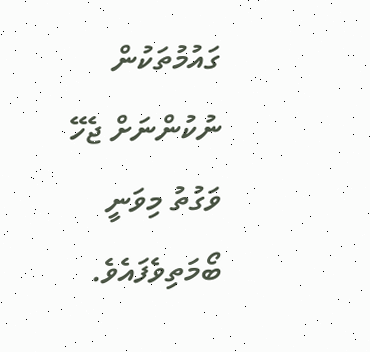ގައުމުތަކުން ނުކުންނަށް ޖެހޭ ވަގުތު މިވަނީ ބޯމަތިވެފައެވެ.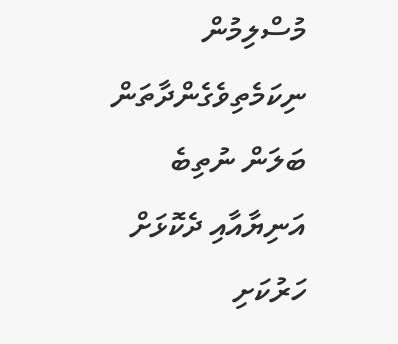މުސްލިމުން ނިކަމެތިވެގެންދާތަން ބަލަން ނުތިބެ އަނިޔާއާއި ދެކޮޅަށް ހަރުކަށި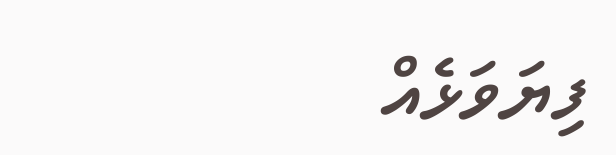ފިޔަވަޅެއް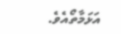އަޅަމާތޯއެވެ.